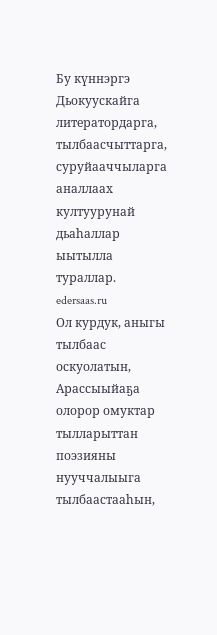Бу күннэргэ Дьокуускайга литератордарга, тылбаасчыттарга, суруйааччыларга аналлаах култуурунай дьаһаллар ыытылла тураллар.
edersaas.ru
Ол курдук, аныгы тылбаас оскуолатын, Арассыыйаҕа олорор омуктар тылларыттан поэзияны нууччалыыга тылбаастааһын,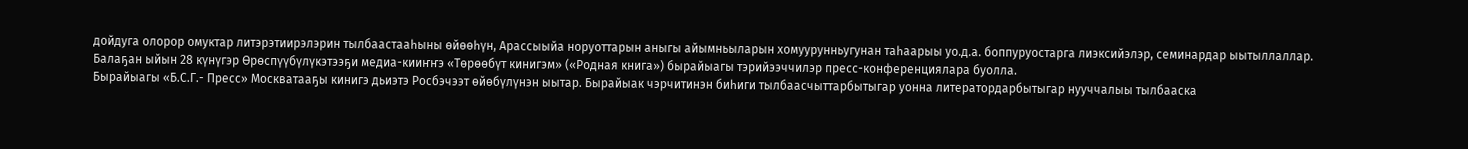дойдуга олорор омуктар литэрэтиирэлэрин тылбаастааһыны өйөөһүн, Арассыыйа норуоттарын аныгы айымньыларын хомуурунньугунан таһаарыы уо.д.а. боппуруостарга лиэксийэлэр, семинардар ыытыллаллар.
Балаҕан ыйын 28 күнүгэр Өрөспүүбүлүкэтээҕи медиа-кииҥҥэ «Төрөөбүт кинигэм» («Родная книга») бырайыагы тэрийээччилэр пресс-конференциялара буолла.
Бырайыагы «Б.С.Г.- Пресс» Москватааҕы кинигэ дьиэтэ Росбэчээт өйөбүлүнэн ыытар. Бырайыак чэрчитинэн биһиги тылбаасчыттарбытыгар уонна литератордарбытыгар нууччалыы тылбааска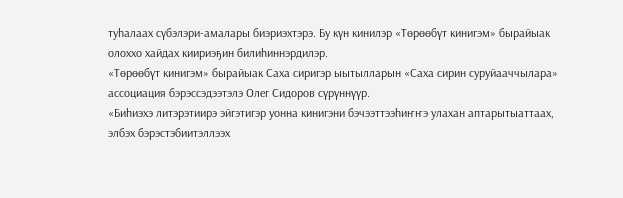туһалаах сүбэлэри-амалары биэриэхтэрэ. Бу күн кинилэр «Төрөөбүт кинигэм» бырайыак олоххо хайдах киириэҕин билиһиннэрдилэр.
«Төрөөбүт кинигэм» бырайыак Саха сиригэр ыытылларын «Саха сирин суруйааччылара» ассоциация бэрэссэдээтэлэ Олег Сидоров сүрүннүүр.
«Биһиэхэ литэрэтиирэ эйгэтигэр уонна кинигэни бэчээттээһиҥҥэ улахан аптарытыаттаах, элбэх бэрэстэбиитэллээх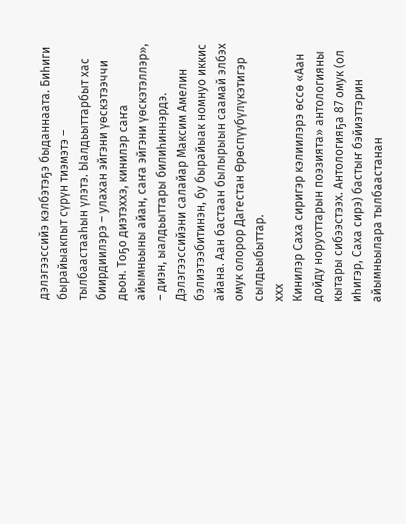дэлэгээссийэ кэлбэтэҕэ быданнаата. Биһиги бырайыакпыт сүрүн тиэмэтэ – тылбаастааһын үлэтэ. Ыалдьыттарбыт хас биирдиилэрэ – улахан эйгэни үөскэтээччи дьон. Тоҕо диэтэххэ, кинилэр саҥа айымньыны айан, саҥа эйгэни үөскэтэллэр», – диэн, ыалдьыттары билиһиннэрдэ.
Дэлэгээссийэни салайар Максим Амелин бэлиэтээбитинэн, бу бырайыак номнуо иккис айана. Аан бастаан былырыын саамай элбэх омук олорор Дагестан Өрөспүүбүлүкэтигэр сылдьыбыттар.
ххх
Кинилэр Саха сиригэр кэлиилэрэ өссө «Аан дойду норуоттарын поэзията» антологияны кытары сибээстээх. Антологияҕа 87 омук (ол иһигэр, Саха сирэ) бастыҥ бэйиэттэрин айымньылара тылбаастанан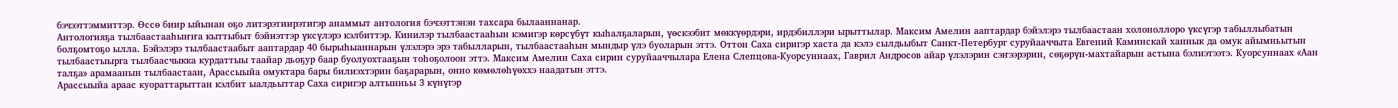бэчээттэммиттэр. Өссө биир ыйынан оҕо литэрэтиирэтигэр анаммыт антология бэчээттэнэн тахсара былааннанар.
Антологияҕа тылбаастааһыҥҥа кыттыбыт бэйиэттэр үксүлэрэ кэлбиттэр. Кинилэр тылбаастааһын кэмигэр көрсүбүт кыһалҕаларын, үөскээбит мөккүөрдэри, ирдэбиллэри ырыттылар. Максим Амелин ааптардар бэйэлэрэ тылбаастаан холоноллоро үксүгэр табыллыбатын болҕомтоҕо ылла. Бэйэлэрэ тылбаастаабыт ааптардар 40 бырыһыаннарын үлэлэрэ эрэ табылларын, тылбаастааһын мындыр үлэ буоларын эттэ. Оттон Саха сиригэр хаста да кэлэ сылдьыбыт Санкт-Петербург суруйааччыта Евгений Каминскай ханнык да омук айымньытын тылбаастыырга тылбаасчыкка курдаттыы таайар дьоҕур баар буолуохтааҕын тоһоҕолоон эттэ. Максим Амелин Саха сирин суруйааччылара Елена Слепцова-Куорсуннаах, Гаврил Андросов айар үлэлэрин сэҥээрэрин, сөҕөрүн-махтайарын астына бэлиэтээтэ. Куорсуннаах «Аан талҕа» арамаанын тылбаастаан, Арассыыйа омуктара бары билиэхтэрин баҕарарын, онно көмөлөһүөххэ наадатын эттэ.
Арассыыйа араас куораттарыттан кэлбит ыалдьыттар Саха сиригэр алтынньы 3 күнүгэр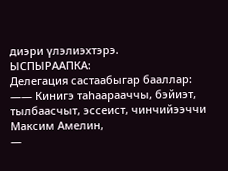диэри үлэлиэхтэрэ.
ЫСПЫРААПКА:
Делегация састаабыгар бааллар:
—— Кинигэ таһаарааччы, бэйиэт, тылбаасчыт, эссеист, чинчийээччи Максим Амелин,
—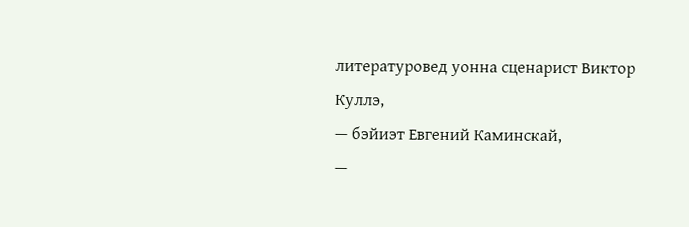литературовед уонна сценарист Виктор Куллэ,
— бэйиэт Евгений Каминскай,
—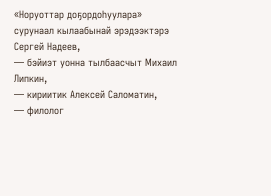«Норуоттар доҕордоһуулара» сурунаал кылаабынай эрэдээктэрэ Сергей Надеев,
— бэйиэт уонна тылбаасчыт Михаил Липкин,
— кириитик Алексей Саломатин,
— филолог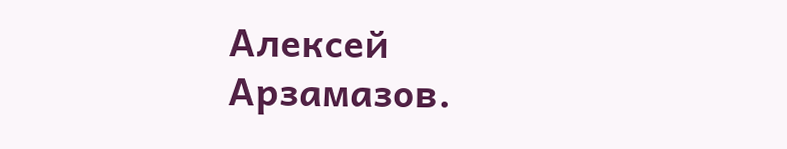Алексей Арзамазов.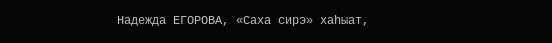Надежда ЕГОРОВА, «Саха сирэ» хаһыат,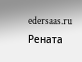edersaas.ru
Рената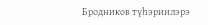Бродников түһэриилэрэ